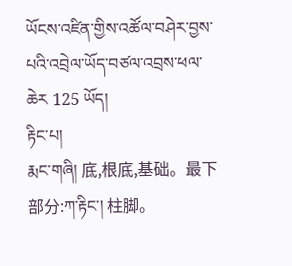ཡོངས་འཛིན་གྱིས་འཚོལ་བཤེར་བྱས་པའི་འབྲེལ་ཡོད་བཙལ་འབྲས་ཕལ་ཆེར 125 ཡོད།
རྟིང་པ།
རྨང་གཞི། 底,根底,基础。最下部分:ཀ་རྟིང་། 柱脚。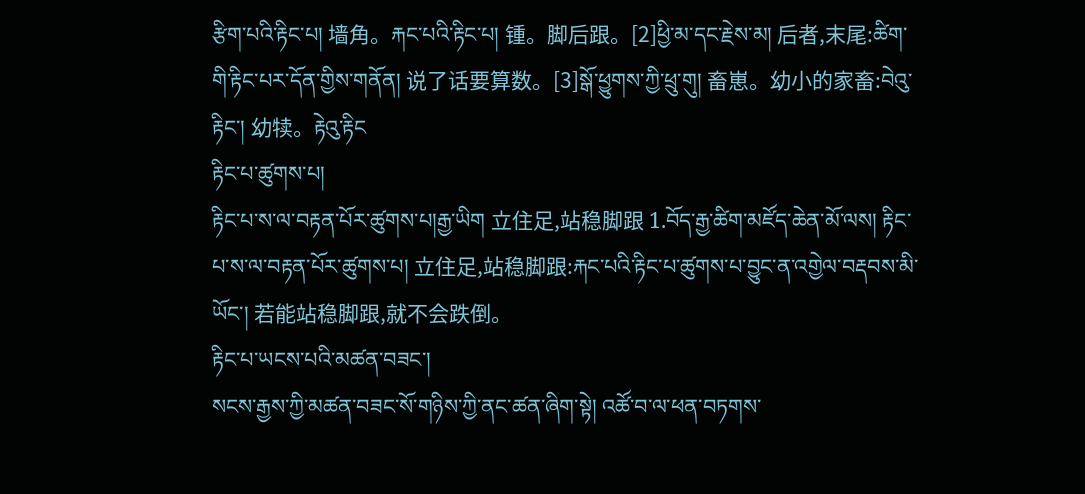རྩིག་པའི་རྟིང་པ། 墙角。རྐང་པའི་རྟིང་པ། 锺。脚后跟。[2]ཕྱི་མ་དང་རྗེས་མ། 后者,末尾:ཚིག་གི་རྟིང་པར་དོན་གྱིས་གནོན། 说了话要算数。[3]སྒོ་ཕྱུགས་ཀྱི་ཕྲུ་གུ། 畜崽。幼小的家畜:བེའུ་རྟིང་། 幼犊。རྟེའུ་རྟིང
རྟིང་པ་ཚུགས་པ།
རྟིང་པ་ས་ལ་བརྟན་པོར་ཚུགས་པ།རྒྱ་ཡིག 立住足,站稳脚跟 1.བོད་རྒྱ་ཚིག་མཛོད་ཆེན་མོ་ལས། རྟིང་པ་ས་ལ་བརྟན་པོར་ཚུགས་པ། 立住足,站稳脚跟:རྐང་པའི་རྟིང་པ་ཚུགས་པ་བྱུང་ན་འགྱེལ་བརྡབས་མི་ཡོང་། 若能站稳脚跟,就不会跌倒。
རྟིང་པ་ཡངས་པའི་མཚན་བཟང་།
སངས་རྒྱས་ཀྱི་མཚན་བཟང་སོ་གཉིས་ཀྱི་ནང་ཚན་ཞིག་སྟེ། འཚོ་བ་ལ་ཕན་བཏགས་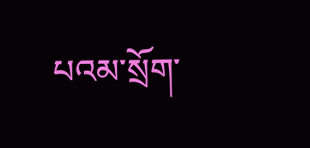པའམ་སྲོག་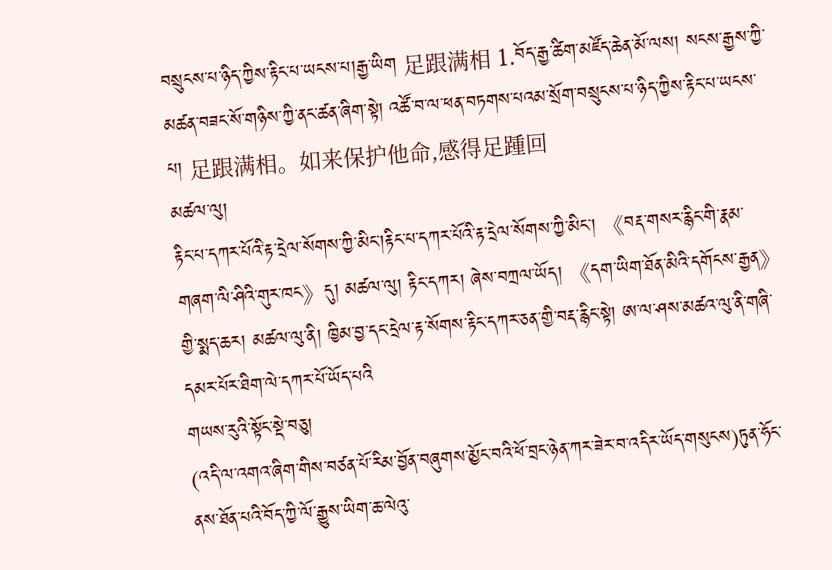བསྲུངས་པ་ཉིད་ཀྱིས་རྟིང་པ་ཡངས་པ།རྒྱ་ཡིག 足跟满相 1.བོད་རྒྱ་ཚིག་མཛོད་ཆེན་མོ་ལས། སངས་རྒྱས་ཀྱི་མཚན་བཟང་སོ་གཉིས་ཀྱི་ནང་ཚན་ཞིག་སྟེ། འཚོ་བ་ལ་ཕན་བཏགས་པའམ་སྲོག་བསྲུངས་པ་ཉིད་ཀྱིས་རྟིང་པ་ཡངས་པ། 足跟满相。如来保护他命,感得足踵回
མཚལ་ལུ།
རྟིང་པ་དཀར་པོའི་རྟ་དྲེལ་སོགས་ཀྱི་མིང་།རྟིང་པ་དཀར་པོའི་རྟ་དྲེལ་སོགས་ཀྱི་མིང་། 《བརྡ་གསར་རྙིང་གི་རྣམ་གཞག་ལི་ཤིའི་གུར་ཁང》དུ། མཚལ་ལུ། རྟིང་དཀར། ཞེས་བཀྲལ་ཡོད། 《དག་ཡིག་ཐོན་མིའི་དགོངས་རྒྱན》གྱི་སྨད་ཆར། མཚལ་ལུ་ནི། ཁྱིམ་བྱ་དང་དྲེལ་རྟ་སོགས་རྟིང་དཀར་ཅན་གྱི་བརྡ་རྙིང་སྟེ། ཨ་ལ་ཤས་མཚའ་ལུ་ནི་གཞི་དམར་པོར་ཐིག་ལེ་དཀར་པོ་ཡོད་པའི
གཡས་རུའི་སྟོང་སྡེ་བཅུ།
(འདི་ལ་འགའ་ཞིག་གིས་བཙན་པོ་རིམ་བྱོན་བཞུགས་མྱོང་བའི་ཕོ་བྲང་ཉེན་ཀར་ཟེར་བ་འདིར་ཡོད་གསུངས)ཏུན་ཧོང་ནས་ཐོན་པའི་བོད་ཀྱི་ལོ་རྒྱུས་ཡིག་ཆ་ལེའུ་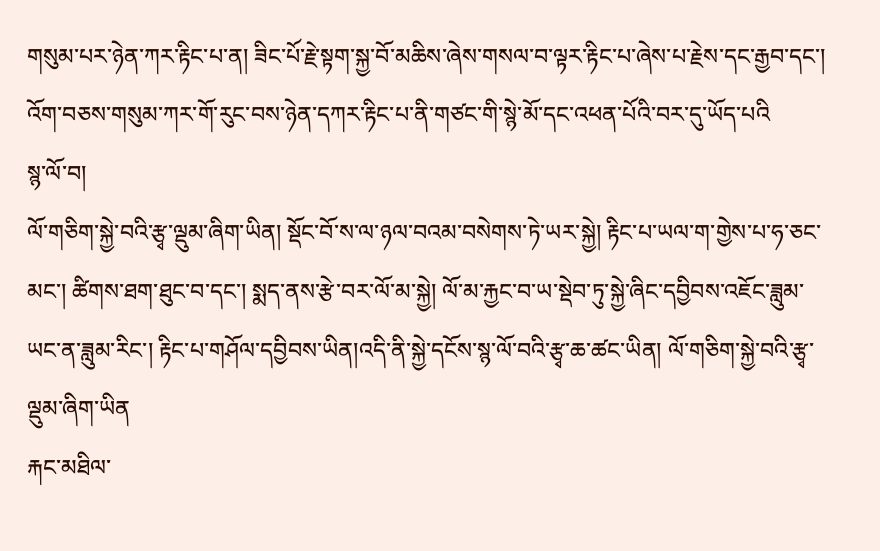གསུམ་པར་ཉེན་ཀར་རྟིང་པ་ན། ཟིང་པོ་རྗེ་སྟག་སྐྱ་བོ་མཆིས་ཞེས་གསལ་བ་ལྟར་རྟིང་པ་ཞེས་པ་རྗེས་དང་རྒྱབ་དང་། འོག་བཅས་གསུམ་ཀར་གོ་རུང་བས་ཉེན་དཀར་རྟིང་པ་ནི་གཙང་གི་སྙེ་མོ་དང་འཕན་པོའི་བར་དུ་ཡོད་པའི
སྙ་ལོ་བ།
ལོ་གཅིག་སྐྱེ་བའི་རྩྭ་ལྡུམ་ཞིག་ཡིན། སྡོང་བོ་ས་ལ་ཉལ་བའམ་བསེགས་ཏེ་ཡར་སྐྱེ། རྟིང་པ་ཡལ་ག་གྱེས་པ་ཧ་ཅང་མང་། ཚིགས་ཐག་ཐུང་བ་དང་། སྨད་ནས་རྩེ་བར་ལོ་མ་སྐྱེ། ལོ་མ་རྐྱང་བ་ཡ་སྡེབ་ཏུ་སྐྱེ་ཞིང་དབྱིབས་འཇོང་ཟླུམ་ཡང་ན་ཟླུམ་རིང་། རྟིང་པ་གཤོལ་དབྱིབས་ཡིན།འདི་ནི་སྐྱེ་དངོས་སྙ་ལོ་བའི་རྩྭ་ཆ་ཚང་ཡིན། ལོ་གཅིག་སྐྱེ་བའི་རྩྭ་ལྡུམ་ཞིག་ཡིན
རྐང་མཐིལ་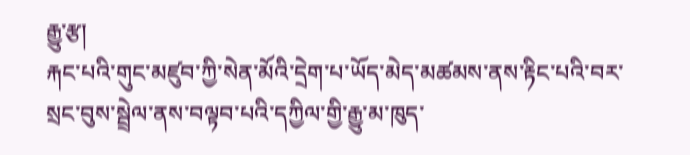རྒྱུ་རྩ།
རྐང་པའི་གུང་མཛུབ་ཀྱི་སེན་མོའི་དྲེག་པ་ཡོད་མེད་མཚམས་ནས་རྟིང་པའི་བར་སྲང་བུས་སྦྲེལ་ནས་བལྟབ་པའི་དཀྱིལ་གྱི་རྒྱུ་མ་ཁུད་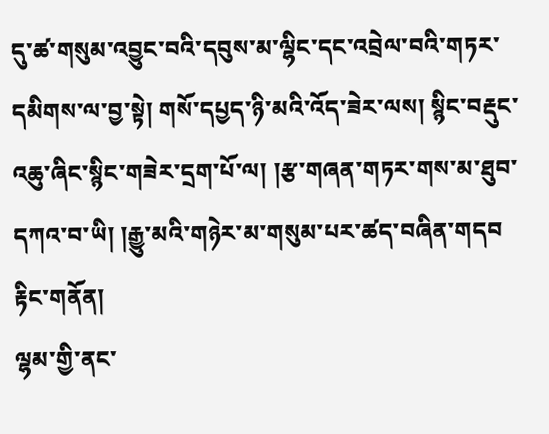དུ་ཚ་གསུམ་འབྱུང་བའི་དབུས་མ་ལྷིང་དང་འབྲེལ་བའི་གཏར་དམིགས་ལ་བྱ་སྟེ། གསོ་དཔྱད་ཉི་མའི་འོད་ཟེར་ལས། སྙིང་བརྡུང་འཆུ་ཞིང་སྙིང་གཟེར་དྲག་པོ་ལ། །རྩ་གཞན་གཏར་གས་མ་ཐུབ་དཀའ་བ་ཡི། །རྒྱུ་མའི་གཉེར་མ་གསུམ་པར་ཚད་བཞིན་གདབ
རྟིང་གནོན།
ལྷམ་གྱི་ནང་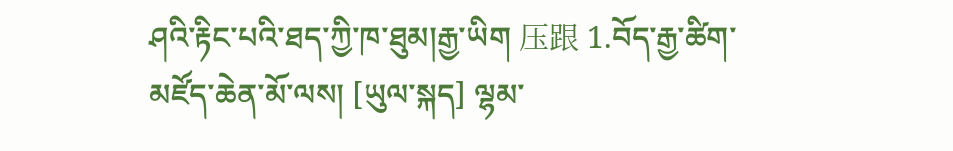ཤའི་རྟིང་པའི་ཐད་ཀྱི་ཁ་ཐུམ།རྒྱ་ཡིག 压跟 1.བོད་རྒྱ་ཚིག་མཛོད་ཆེན་མོ་ལས། [ཡུལ་སྐད] ལྷམ་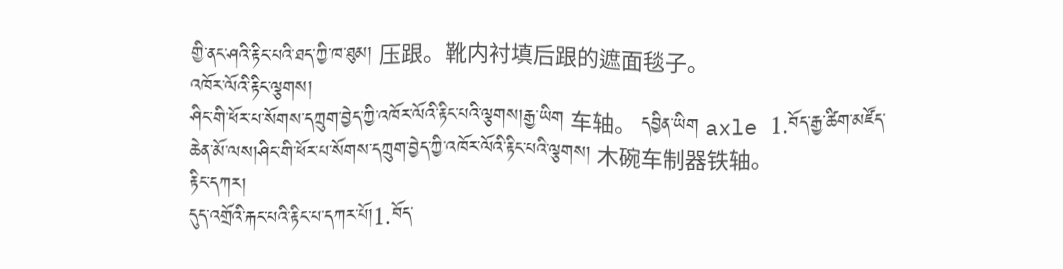གྱི་ནང་ཤའི་རྟིང་པའི་ཐད་ཀྱི་ཁ་ཐུམ། 压跟。靴内衬填后跟的遮面毯子。
འཁོར་ལོའི་རྟིང་ལྕགས།
ཤིང་གི་ཕོར་པ་སོགས་དཀྲུག་བྱེད་ཀྱི་འཁོར་ལོའི་རྟིང་པའི་ལྕགས།རྒྱ་ཡིག 车轴。 དབྱིན་ཡིག axle 1.བོད་རྒྱ་ཚིག་མཛོད་ཆེན་མོ་ལས།ཤིང་གི་ཕོར་པ་སོགས་དཀྲུག་བྱེད་ཀྱི་འཁོར་ལོའི་རྟིང་པའི་ལྕགས། 木碗车制器铁轴。
རྟིང་དཀར།
དུད་འགྲོའི་རྐང་པའི་རྟིང་པ་དཀར་པོ།1.བོད་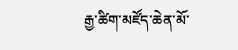རྒྱ་ཚིག་མཛོད་ཆེན་མོ་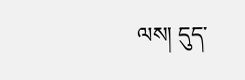ལས། དུད་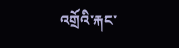འགྲོའི་རྐང་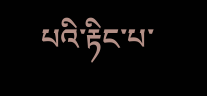པའི་རྟིང་པ་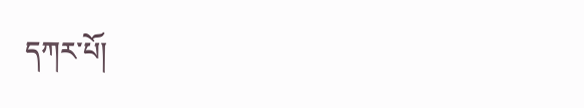དཀར་པོ།